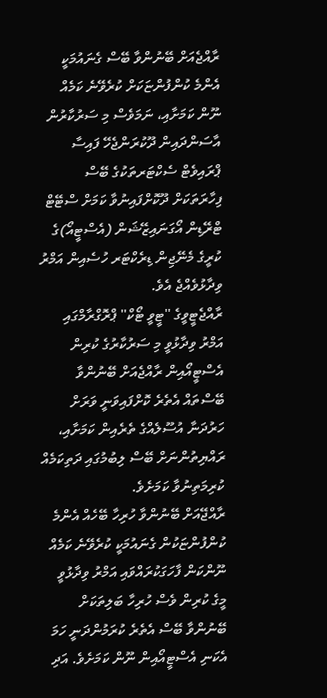ރާއްޖެއަށް ބޭނުންވާ ބޭސް ގެނައުމަކީ އެންމެ ކުންފުންޏަކަށް ކުރެވޭނެ ކަމެއް ނޫން ކަމަށާއި، ނަމަވެސް މި ސަރުކާރުން އާސަންދައިން ދޫކުރަންޖެހޭ ފައިސާ ޕްރައިވެޓް ސެކްޓަރތަކުގެ ބޭސް ފިހާރަތަކަށް ދޫކޮށްފައިނުވާ ކަމަށް ސްޓޭޓް ޓްރޭޑިން އޯގަނައިޒޭޝަން (އެސްޓީއޯ)ގެ ކުރީގެ މެނޭޖިން ޑިރެކްޓަރ ހުސެއިން އަމްރު ވިދާޅުވެއްޖެ އެވެ.
ރާއްޖެޓީވީގެ ''ޓީވީ ޓޯކް'' ޕްރޮގްރާމްގައި އަމްރު ވިދާޅުވީ މި ސަރުކާރުގެ ކުރިން އެސްޓީއޯއިން ރާއްޖެއަށް ބޭނުންވާ ބޭސްތައް އެތެރެ ކޮށްފައިވަނީ ވަރަށް ހަރުދަނާ އުސޫލެއްގެ ތެރެއިން ކަމަށާއި، ރައްޔިތުންނަށް ބޭސް ލިބުމުގައި ދަތިކަމެއް ކުރިމަތިނުވާ ކަމަށެވެ.
ރާއްޖޭއަށް ބޭނުންވާ ހުރިހާ ބޭހެއް އެންމެ ކުންފުންޏަކުން ގެނައުމަކީ ކުރެވޭނެ ކަމެއް ނޫންކަން ފާހަގަކުރައްވައި އަމްރު ވިދާޅުވީ މީގެ ކުރިން ވެސް ހުރިހާ ބަލިތަކަށް ބޭނުންވާ ބޭސް އެތެރެ ކުރަމުންދަނީ ހަމަ އެކަނި އެސްޓީއޯއިން ނޫން ކަމަށެވެ. އަދި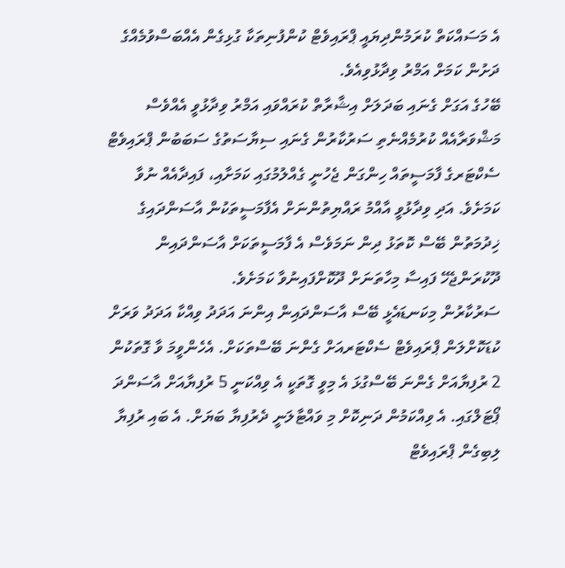އެ މަސައްކަތް ކުރަމުންދިޔައީ ޕްރައިވެޓް ކުންފުނިތަކާ ގުޅިގެން އެއްބަސްވުމެއްގެ ދަށުން ކަމަށް އަމްރު ވިދާޅުވިއެވެ.
ބޭހުގެ އަގަށް ގެނައި ބަދަލަށް އިޝާރާތް ކުރައްވައި އަމްރު ވިދާޅުވީ އެއްވެސް މަޝްވަރާއެއް ކުރުމެއްނެތި ސަރުކާރުން ގެނައި ސިޔާސަތުގެ ސަބަބުން ޕްރައިވެޓް ސެކްޓަރގެ ފާމަސީތައް ހިންގަން ޖެހުނީ ގެއްލުމުގައި ކަމަށާއި، ފައިދާއެއް ނުވާ ކަމަށެވެ. އަދި ވިދާޅުވީ އާއްމު ރައްޔިތުންނަށް އެފާމަސީތަކުން އާސަންދައިގެ ޚިދުމަތުން ބޭސް ކޮތަޅު ދިން ނަމަވެސް އެ ފާމަސީތަކަށް އާސަންދައިން ދޫކުރަންޖެހޭ ފައިސާ މިހާތަނަށް ދޫކޮށްފައިނުވާ ކަމަށެވެ.
ސަރުކާރުން މިކަނޑައެޅީ ބޭސް އާސަންދައިން އިންނަ އަދަދު ވިއްކާ އަދަދު ވަރަށް ކުޑަކޮށްލަން ޕްރައިވެޓް ސެކްޓަރއަށް ގެންނަ ބޭސްތަކަށް. އެހެންވީމަ ވާ ގޮތަކުން 2 ރުފިޔާއަށް ގެންނަ ބޭސްގުޅަ އެ މިވީ ގޮތަކީ އެ ވިއްކަނީ 5 ރުފިޔާއަށް އާސަންދަ ޕޯޓަލްގައި. އެ ވިއްކަމުން ދަނިކޮށް މި ވައްޓާލަނީ ދެރުފިޔާ ބަޔަށް. އެ ބައި ރުފިޔާ ލިބިގެން ޕްރައިވެޓް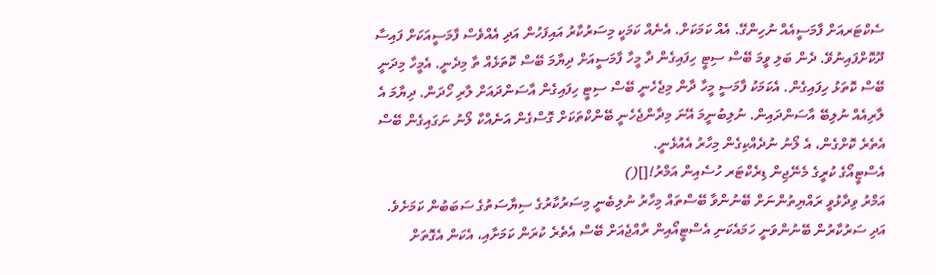ސެކްޓަރއަށް ފާމަސީއެއް ނުހިންގޭ. އެއް ކަމަކަށް. އެނެއް ކަމަކީ މިސަރުކާރު އައިފަހުން އަދި އެއްވެސް ފާމަސީއަކަށް ފައިސާ ދޫކޮށްފައިނުވޭ. ދެން ބަލި ވީމަ ބޭސް ސިޓީ ހިފައިގެން ދާ މީހާ ފާމަސީއަށް ދިޔާމަ ބޭސް ކޮތަޅެއް ތާ މިދެނީ. އެމީހާ މިދަނީ ބޭސް ކޮތަޅު ހިފައިގެން. އެކަމަކު ފާމަސީ މީހާ ދާން މިޖެހެނީ ބޭސް ސިޓީ ހިފައިގެން އާސަންދައަށް ލާރި ހޯދަން. ދިޔާމަ އެ ލާރިއެއް ނުލިބޭ އާސަންދައިން. ނުލިބުނީމަ އޭނަ މިދާންޖެހެނީ ބޭންކްތަކަށް ގޮސްގެން އަނެއްކާ ލޯނު ނަގައިގެން ބޭސް އެތެރެ ކޮށްގެން، އެ ލޯނު ނުދެއްކިގެން މިހާރު އެއުޅެނީ.
އެސްޓީއޯގެ ކުރީގެ މެނޭޖިން ޑިރެކްޓަރ ހުސެއިން އަމްރު![]()
އަމްރު ވިދާޅުވީ ރައްޔިތުންނަށް ބޭނުންވާ ބޭސްތައް މިހާރު ނުލިބެނީ މިސަރުކާރުގެ ސިޔާސަތުގެ ސަބަބުން ކަމަށެވެ. އަދި ސަރުކާރުން ބޭނުންވަނީ ހަމައެކަނި އެސްޓީއޯއިން ރާއްޖެއަށް ބޭސް އެތެރެ ކުރަން ކަމަށާއި، އެކަން އެގޮތަށް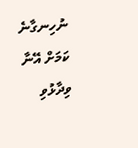ނުހިނގާނެ ކަމަށް އޭނާ ވިދާޅުވި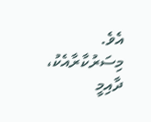އެވެ.
މިސަރުކާރާއެކު، ދާއިމީ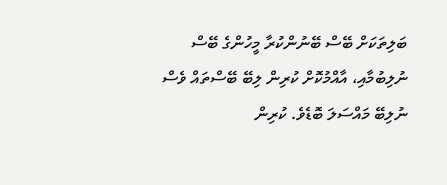ބަލިތަކަށް ބޭސް ބޭނުންކުރާ މީހުންގެ ބޭސް ނުލިބުމާއި، އާއްމުކޮށް ކުރިން ލިބޭ ބޭސްތައް ވެސް ނުލިބޭ މައްސަލަ ބޮޑެވެ. ކުރިން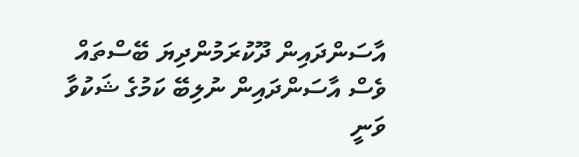އާސަންދައިން ދޫކުރަމުންދިޔަ ބޭސްތައް ވެސް އާސަންދައިން ނުލިބޭ ކަމުގެ ޝަކުވާ ވަނީ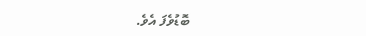ބޮޑުވެފަ އެވެ.